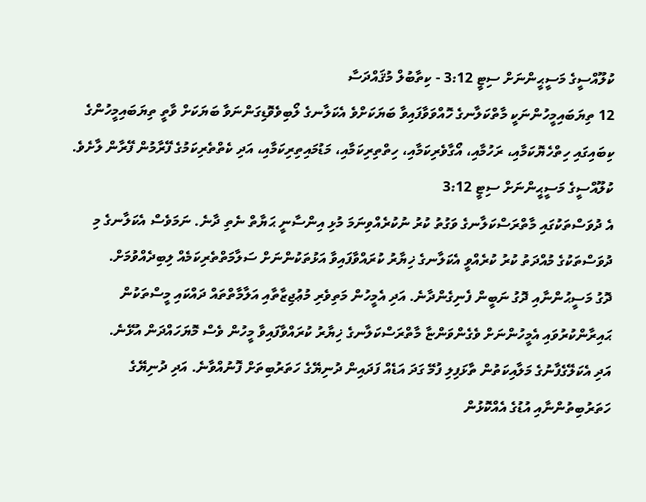ކުލޫއްސީގެ މަސީޙީންނަށް ސިޓީ 3:12 - ކިތާބުލް މުޤައްދަސާ
12 ތިޔަބައިމީހުންނަކީ މާތްކަލާނގެ ހޮއްވަވާފައިވާ ބަޔަކަށްވެ އެކަލާނގެ ލޯބިވެވޮޑިގަންނަވާ ބަޔަކަށް ވާތީ ތިޔަބައިމީހުންގެ ކިބައިގައި ހިތްހެޔޮކަމާއި، ރަހުމާއި، އޯގާވެރިކަމާއި، ހިތްތިރިކަމާއި، މަޑުމައިތިރިކަމާއި، އަދި ކެތްތެރިކަމުގެ ފޭރާމުން ފޭރާން ލާށެވެ.
ކުލޫއްސީގެ މަސީޙީންނަށް ސިޓީ 3:12
އެ ދުވަސްތަކުގައި މާތްރަސްކަލާނގެ ވަގުތު ކުރު ނުކުރެއްވިނަމަ މުޅި އިންސާނީ ޙަޔާތް ނެތި ދާނެ. ނަމަވެސް އެކަލާނގެ މި ދުވަސްތަކުގެ މުއްދަތު ކުރު ކުރެއްވީ އެކަލާނގެ ޚިޔާރު ކުރައްވާފައިވާ އަޅުތަކުންނަށް ސަލާމަތްތެރިކަމެއް ލިބިދެއްވުމަށް.
ދޮގު މަސީޙުންނާއި ދޮގު ނަބީން ފެނިގެންދާނެ. އަދި އެމީހުން މަތިވެރި މުޢުޖިޒާތާއި އަލާމާތްތައް ދައްކައި މީސްތަކުން ޙައިރާންކުރުވައި އެމީހުންނަށް ވެގެންވަންޏާ މާތްރަސްކަލާނގެ ޚިޔާރު ކުރައްވާފައިވާ މީހުން ވެސް މޮޔަހައްދަން އުޅޭނެ.
އަދި އެކަލޭގެފާނުގެ މަލާއިކަތުން ތާޅަފިލި ފުމޭ ގަދަ އަޑެއް ފަދައިން ދުނިޔޭގެ ހަތަރުބިތަށް ފޮނުއްވާނެ. އަދި ދުނިޔޭގެ ހަތަރުބިތުންނާއި އުޑުގެ އެއްކޮޅުން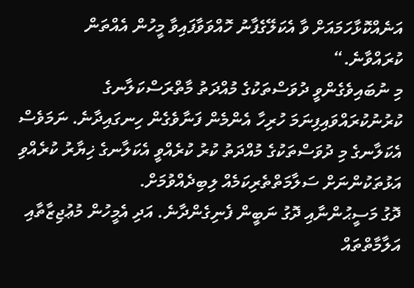އަނެއްކޮޅާހަމައަށް ވާ އެކަލޭގެފާނު ހޮއްވަވާފައިވާ މީހުން އެއްތަން ކުރައްވާނެ.“
މި ނުބައިވެގެންވީ ދުވަސްތަކުގެ މުއްދަތު މާތްރަސްކަލާނގެ ކުރުނުކުރައްވައިފިނަމަ ހުރިހާ އެންމެން ފަނާވެގެން ހިނގައިދާނެ. ނަމަވެސް އެކަލާނގެ މި ދުވަސްތަކުގެ މުއްދަތު ކުރު ކުރެއްވީ އެކަލާނގެ ޚިޔާރު ކުރެއްވި އަޅުތަކުންނަށް ސަލާމަތްތެރިކަމެއް ލިބިދެއްވުމަށް.
ދޮގު މަސީޙުންނާއި ދޮގު ނަބީން ފެނިގެންދާނެ. އަދި އެމީހުން މުޢުޖިޒާތާއި އަލާމާތްތައް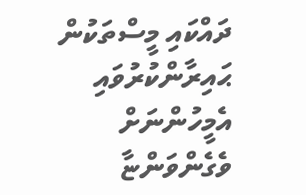ދައްކައި މީސްތަކުން ޙައިރާންކުރުވައި އެމީހުންނަށް ވެގެންވަންޏާ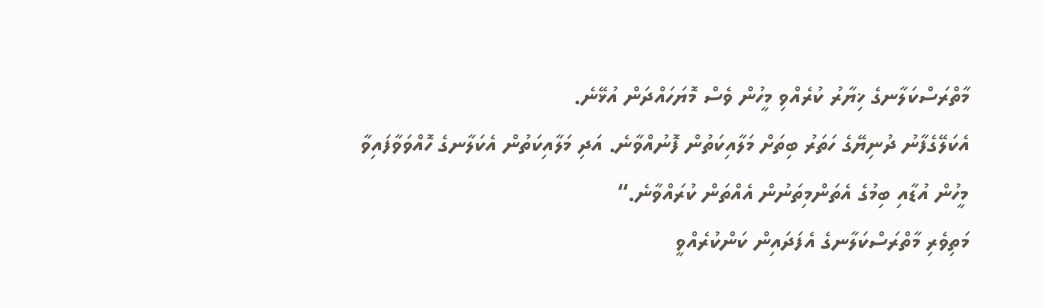މާތްރަސްކަލާނގެ ޚިޔާރު ކުރެއްވި މީހުން ވެސް މޮޔަހައްދަން އުޅޭނެ.
އެކަލޭގެފާނު ދުނިޔޭގެ ހަތަރު ބިތަށް މަލާއިކަތުން ފޮނުއްވާނެ. އަދި މަލާއިކަތުން އެކަލާނގެ ހޮއްވަވާފައިވާ މީހުން އުޑާއި ބިމުގެ އެތަންމިތަނުން އެއްތަން ކުރައްވާނެ.“
މަތިވެރި މާތްރަސްކަލާނގެ އެފަދައިން ކަންކުރެއްވީ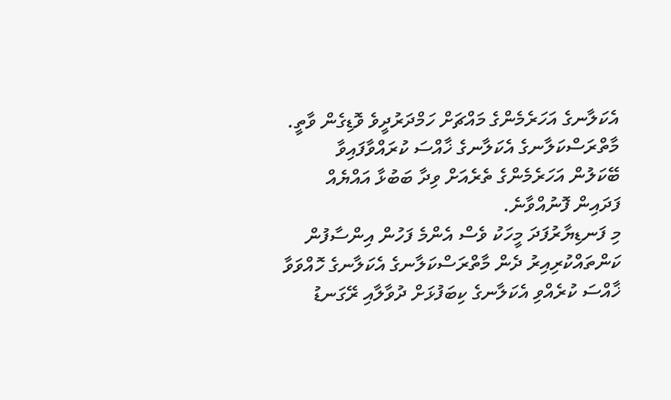އެކަލާނގެ އަހަރެމެންގެ މައްޗަށް ހަމްދަރުދީވެ ވޮޑިގެން ވާތީ. މާތްރަސްކަލާނގެ އެކަލާނގެ ޚާއްސަ ކުރައްވާފައިވާ ބޭކަލުން އަހަރެމެންގެ ތެރެއަށް ވިދާ ބަބުޅާ އައްޔެއް ފަދައިން ފޮނުއްވާނެ.
މި ފަނޑިޔާރުފަދަ މީހަކު ވެސް އެންމެ ފަހުން އިންސާފުން ކަންތައްކުރިއިރު ދެން މާތްރަސްކަލާނގެ އެކަލާނގެ ހޮއްވަވާ ޚާއްސަ ކުރެއްވި އެކަލާނގެ ކިބަފުޅަށް ދުވާލާއި ރޭގަނޑު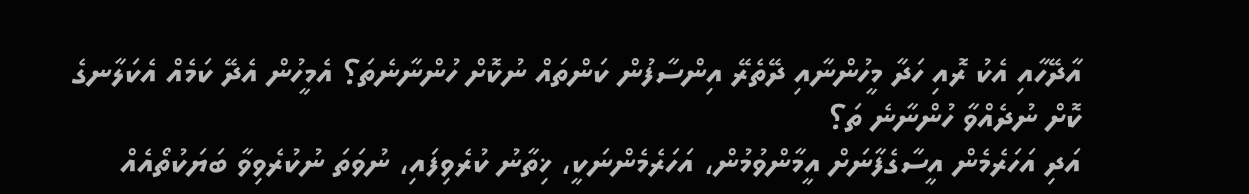އާދޭހާއި އެކު ރޮއި ހަދާ މީހުންނާއި ދޭތެރޭ އިންސާފުން ކަންތައް ނުކޮށް ހުންނާނެތަ؟ އެމީހުން އެދޭ ކަމެއް އެކަލާނގެ ކޮށް ނުދެއްވާ ހުންނާނެ ތަ؟
އަދި އަހަރެމެން އީސާގެފާނަށް އީމާންވުމުން، އަހަރެމެންނަކީ، ޚިތާނު ކުރެވިފައި، ނުވަތަ ނުކުރެވިވާ ބަޔަކުތޯއެއް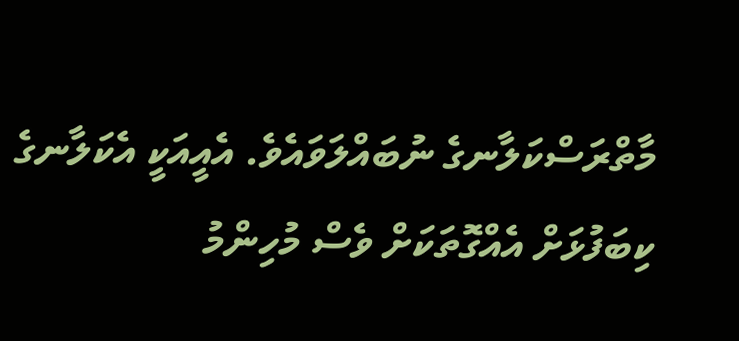މާތްރަސްކަލާނގެ ނުބައްލަވައެވެ. އެއީއަކީ އެކަލާނގެ ކިބަފުޅަށް އެއްގޮތަކަށް ވެސް މުހިންމު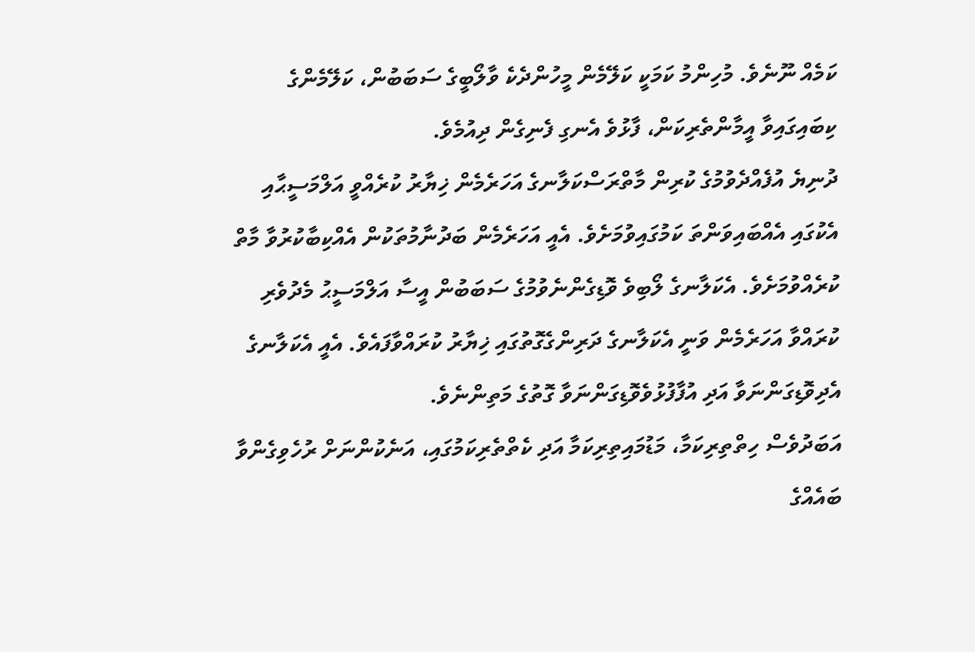ކަމެއް ނޫނެވެ. މުހިންމު ކަމަކީ ކަލޭމެން މީހުންދެކެ ވާލޯބީގެ ސަބަބުން، ކަލޭމެންގެ ކިބައިގައިވާ އީމާންތެރިކަން، ފާޅުވެ އެނގި ފެނިގެން ދިއުމެވެ.
ދުނިޔެ އުފެއްދެވުމުގެ ކުރިން މާތްރަސްކަލާނގެ އަހަރެމެން ޚިޔާރު ކުރެއްވީ އަލްމަސީޙާއި އެކުގައި އެއްބައިވަންތަ ކަމުގައިވުމަށެވެ. އެއީ އަހަރެމެން ބަދުނާމުތަކުން އެއްކިބާކުރުވާ މާތް ކުރެއްވުމަށެވެ. އެކަލާނގެ ލޯބިވެ ވޮޑިގެންނެވުމުގެ ސަބަބުން އީސާ އަލްމަސީޙު މެދުވެރި ކުރައްވާ އަހަރެމެން ވަނީ އެކަލާނގެ ދަރިންގެގޮތުގައި ޚިޔާރު ކުރައްވާފައެވެ. އެއީ އެކަލާނގެ އެދިވޮޑިގަންނަވާ އަދި އުފާފުޅުވެވޮޑިގަންނަވާ ގޮތުގެ މަތިންނެވެ.
އަބަދުވެސް ހިތްތިރިކަމާ، މަޑުމައިތިރިކަމާ އަދި ކެތްތެރިކަމުގައި، އަނެކުންނަށް ރުހެވިގެންވާ ބައެއްގެ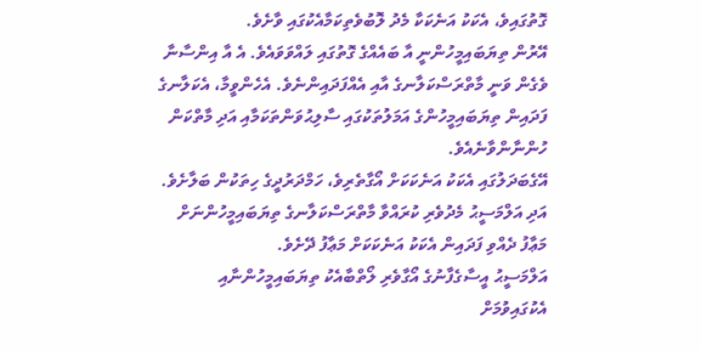ގޮތުގައިވެ، އެކަކު އަނެކަކާ މެދު ލޮބުވެތިކަމާއެކުގައި ވާށެވެ.
އޭރުން ތިޔަބައިމީހުންނީ އާ ބައެއްގެ ގޮތުގައި ލައްވަވައެވެ. އެ އާ އިންސާނާ ވެގެން ވަނީ މާތްރަސްކަލާނގެ އާއި އެއްފަދައިންނެވެ. އެހެންވީމާ، އެކަލާނގެ ފަދައިން ތިޔަބައިމީހުންގެ އަމަލުތަކުގައި ސާލިޙުވަންތަކަމާއި އަދި މާތްކަން ހުންނާންވާނެއެވެ.
އޭގެބަދަލުގައި އެކަކު އަނެކަކަށް އޯގާތެރިވެ، ހަމްދަރުދީގެ ހިތަކުން ބަލާށެވެ. އަދި އަލްމަސީޙު މެދުވެރި ކުރައްވާ މާތްރަސްކަލާނގެ ތިޔަބައިމީހުންނަށް މަޢާފު ދެއްވި ފަދައިން އެކަކު އަނެކަކަށް މަޢާފު ދޭށެވެ.
އަލްމަސީޙު އީސާގެފާނުގެ އޯގާވެރި ލޯތްބާއެކު ތިޔަބައިމީހުންނާއި އެކުގައިވުމަށް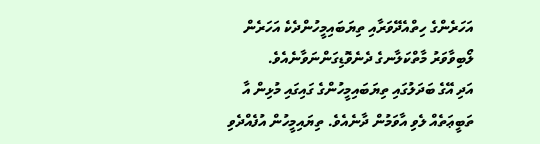އަހަރެންގެ ހިތްއެދޭވަރާއި ތިޔަބައިމީހުންދެކެ އަހަރެން ލޯބިވާވަރު މާތްކަލާނގެ ދެނެވޮޑިގަންނަވާނެއެވެ.
އަދި އޭގެ ބަދަލުގައި ތިޔަބައިމީހުންގެ ގައިގައި މުޅިން އާ ތަބީޢަތެއް ލެވި އާވަމުން ދާނެއެވެ. ތިޔައިމީހުން އުފެއްދެވި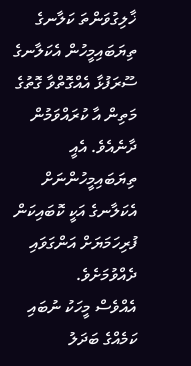ޚާލިގުވަންތަ ކަލާނގެ ތިޔަބައިމީހުން އެކަލާނގެ ސޫރަފުޅާ އެއްގޮތްވާ ގޮތުގެ މަތިން އާ ކުރައްވަމުން ދާނެއެވެ. އެއީ ތިޔަބައިމީހުންނަށް އެކަލާނގެ އަކީ ކޮބައިކަން ފުރިހަމަޔަށް އަންގަވައި ދެއްވުމަށެވެ.
އެއްވެސް މީހަކު ނުބައި ކަމެއްގެ ބަދަލު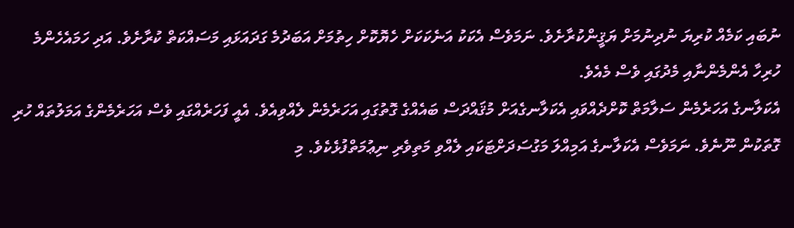ނުބައި ކަމެއް ކުރިޔަ ނުދިނުމަށް ޔަޤީންކުރާށެވެ. ނަމަވެސް އެކަކު އަނެކަކަށް ހެޔޮކޮށް ހިތުމަށް އަބަދުމެ ގަދައަޅައި މަސައްކަތް ކުރާށެވެ. އަދި ހަމައެހެންމެ ހުރިހާ އެންމެންނާއި މެދުގައި ވެސް މެއެވެ.
އެކަލާނގެ އަހަރެމެން ސަލާމަތް ކޮށްދެއްވައި އެކަލާނގެއަށް މުޤައްދަސް ބައެއްގެ ގޮތުގައި އަހަރެމެން ލެއްވިއެވެ. އެއީ ފަހަރެއްގައި ވެސް އަހަރެމެންގެ އަމަލުތައް ހުރި ގޮތަކުން ނޫނެވެ. ނަމަވެސް އެކަލާނގެ އަމިއްލަ މަގުސަދަށްޓަކައި ލެއްވި މަތިވެރި ނިޢުމަތްފުޅެކެވެ. މި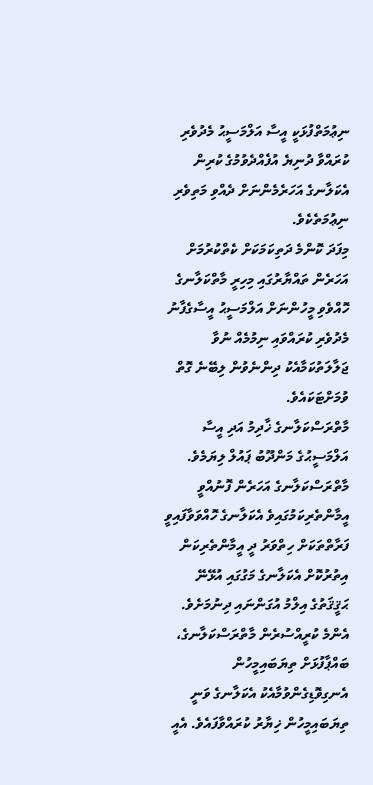ނިޢުމަތްފުޅަކީ އީސާ އަލްމަސީޙު މެދުވެރި ކުރައްވާ ދުނިޔެ އުފެއްދެވުމުގެ ކުރިން އެކަލާނގެ އަހަރެމެންނަށް ދެއްވި މަތިވެރި ނިޢުމަތެކެވެ.
މިފަދަ ކޮންމެ ދަތިކަމަކަށް ކެތްކުރުމަށް އަހަރެން ތައްޔާރުގައި މިހިރީ މާތްކަލާނގެ ހޮއްވެވި މީހުންނަށް އަލްމަސީޙު އީސާގެފާނު މެދުވެރި ކުރައްވައި ނިމުމެއް ނުވާ ޖަލާލަތުކަމާއެކު ދިންނެވުން ލިބޭނެ ގޮތް ވުމަށްޓަކައެވެ.
މާތްރަސްކަލާނގެ ޚާދިމު އަދި އީސާ އަލްމަސީޙުގެ މަންދޫބު ޕައުލް ލިޔަމެވެ. މާތްރަސްކަލާނގެ އަހަރެން ފޮނުއްވީ އީމާންތެރިކަމުގައިވެ އެކަލާނގެ ހޮއްވަވާފައިވީ ފަރާތްތަކަށް ހިތްވަރު ދީ އީމާންތެރިކަން އިތުރުކޮށް އެކަލާނގެ މަގުގައި އުޅޭނޭ ޙަޤީޤަތުގެ އިލްމު އުގަންނައި ދިނުމަށެވެ.
އެންމެ ކުރީއްސުރެން މާތްރަސްކަލާނގެ، ބައްޕާފުޅަށް ތިޔަބައިމީހުން އެނގިވޮޑިގެންވުމާއެކު އެކަލާނގެ ވަނީ ތިޔަބައިމީހުން ޚިޔާރު ކުރައްވާފައެވެ. އެއީ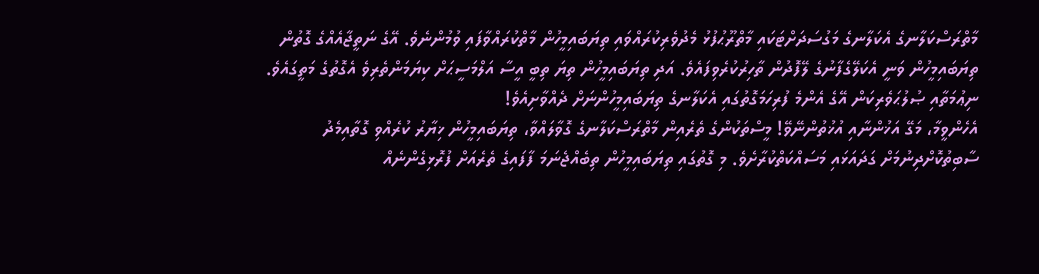މާތްރަސްކަލާނގެ އެކަލާނގެ މަގުސަދަށްޓަކައި މާތްރޫޙުފުޅު މެދުވެރިކުރައްވައި ތިޔަބައިމީހުން މާތްކުރައްވާފައި ވުމުންނެވެ. އޭގެ ނަތީޖާއެއްގެ ގޮތުން ތިޔަބައިމީހުން ވަނީ އެކަލޭގެފާނުގެ ލޭފޮދުން ތާހިރުކުރެވިފައެވެ. އަދި ތިޔަބައިމީހުން ތިޔަ ތިބީ އީސާ އަލްމަސީޙަށް ކިޔަމަންތެރިވެ އެގޮތުގެ މަތީގައެވެ. ނިޢުމަތާއި ޞުލުޙަވެރިކަން އޭގެ އެންމެ ފުރިހަމަގޮތުގައި އެކަލާނގެ ތިޔަބައިމީހުންނަށް ދެއްވާށިއެވެ!
އެހެންވީމާ، މަގޭ އަޚުންނާއި އުޚުތުންނޭވޭ! މީސްތަކުންގެ ތެރެއިން މާތްރަސްކަލާނގެ ގޮވާލައްވާ، ތިޔަބައިމީހުން ޚިޔާރު ކުރެއްވި ގޮތާއިމެދު ސާބިތުކޮށްދިނުމަށް ގަދައަޅައި މަސައްކަތްކުރާށެވެ. މި ގޮތުގައި ތިޔަބައިމީހުން ތިބެއްޖެނަމަ ފާފައިގެ ތެރެއަށް ފުރޮޅިގެންނެއް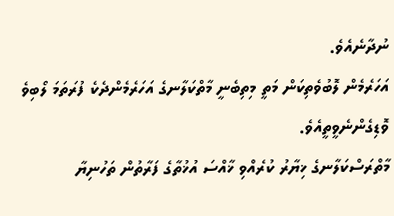ނުދާނެއެވެ.
އަހަރެމެން ލޮބުވެތިކަން މަތީ މިތިބެނީ މާތްކަލާނގެ އަހަރެމެންދެކެ ފުރަތަމަ ލޯބިވެ ވޮޑިގެންނެވީތީއެވެ.
މާތްރަސްކަލާނގެ ޚިޔާރު ކުރެއްވި ޚާއްސަ އުޚުތާގެ ފަރާތުން ތަހުނިޔާ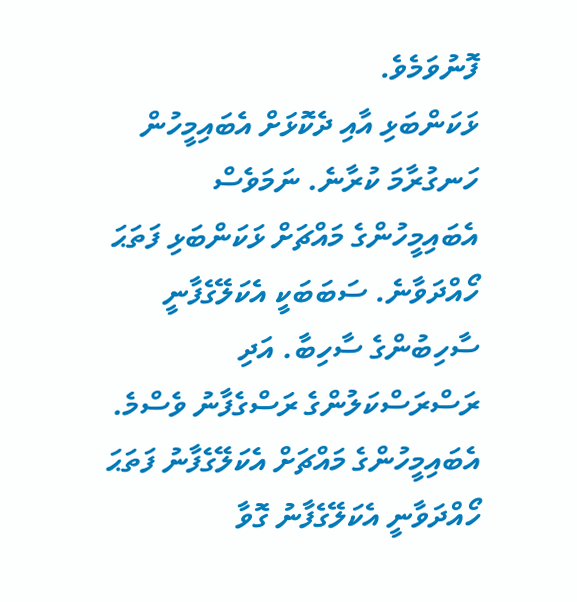ފޮނުވަމެވެ.
ޅަކަންބަޅި އާއި ދެކޮޅަށް އެބައިމީހުން ހަނގުރާމަ ކުރާނެ. ނަމަވެސް އެބައިމީހުންގެ މައްޗަށް ޅަކަންބަޅި ފަތަޙަ ހޯއްދަވާނެ. ސަބަބަކީ އެކަލޭގެފާނީ ސާހިބުންގެ ސާހިބާ. އަދި ރަސްރަސްކަލުންގެ ރަސްގެފާނު ވެސްމެ. އެބައިމީހުންގެ މައްޗަށް އެކަލޭގެފާނު ފަތަޙަ ހޯއްދަވާނީ އެކަލޭގެފާނު ގޮވާ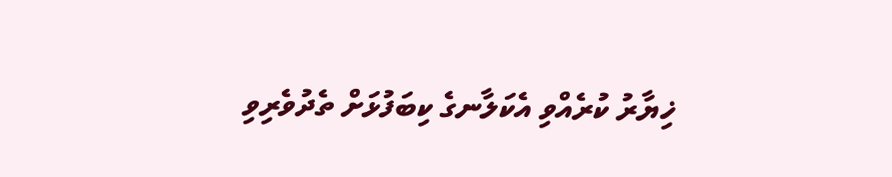ޚިޔާރު ކުރެއްވި އެކަލާނގެ ކިބަފުޅަށް ތެދުވެރިވި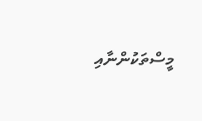މީސްތަކުންނާއި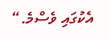އެކުގައި ވެސްމެ.“